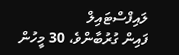ލައިފްސްޓައިލް
ފައިން ގުރުބާންވެ، 30 މީހުން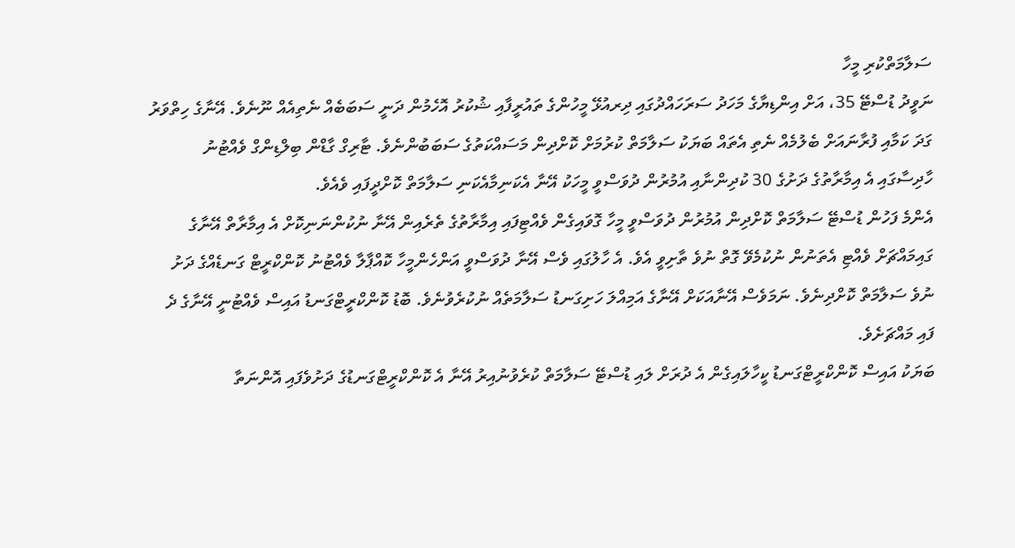ސަލާމަތްކުރި މީހާ
ނަވީދު ޑުސްޓޭ 35، އަށް އިންޑިޔާގެ މަހަދު ސަރަހައްދުގައި ދިރއުޅޭ މީހުންގެ ތައުރީފާއި ޝުކުރު އޮހެމުން ދަނީ ސަބަބެއް ނެތިއެއް ނޫނެވެ. އޭނާގެ ހިތްވަރު ގަދަ ކަމާއި ފުރާނައަށް ބެލުމެއް ނެތި އެތައް ބަޔަކު ސަލާމަތް ކުރުމަށް ކޮށްދިން މަސައްކަތުގެ ސަބަބުންނެވެ. ޓާރިގް ގާޑްން ބިލްޑިންގް ވެއްޓުނު ހާދިސާގައި އެ އިމާރާތުގެ ދަށުގެ 30 ކުދިންނާއި އުމުރުން ދުވަސްވީ މީހަކު އޭނާ އެކަނިމާއެކަނި ސަލާމަތް ކޮށްދީފައި ވެއެވެ.
އެންމެ ފަހުން ޑުސްޓޭ ސަލާމަތް ކޮށްދިން އުމުރުން ދުވަސްވީ މީހާ ގޮވައިގެން ވެއްޓިފައި އިމާރާތުގެ ތެރެއިން އޭނާ ނުކުންނަނިކޮށް އެ އިމާރާތް އޭނާގެ ގައިމައްޗަށް ވެއްޓި އެތަނުން ނުކުމެވޭ ގޮތް ނުވެ ތާށިވީ އެވެ. އެ ހާލުގައި ވެސް އޭނާ ދުވަސްވީ އަންހެންމީހާ ކޮއްޕާލާ ވެއްޓުނު ކޮންކްރީޓް ގަނޑެއްގެ ދަށު ނުވެ ސަލާމަތް ކޮށްދިނެވެ. ނަމަވެސް އޭނާއަކަށް އޭނާގެ އަމިއްލަ ހަށިގަނޑު ސަލާމަތެއް ނުކުރެވުނެވެ. ބޮޑު ކޮންކްރީޓްގަނޑު އައިސް ވެއްޓުނީ އޭނާގެ ދެ ފައި މައްޗަށެވެ.
ބަޔަކު އައިސް ކޮންކްރީޓްގަނޑު ކީހާލައިގެން އެ ދުރަށް ލައި ޑުސްޓޭ ސަލާމަތް ކުރެވުނުއިރު އޭނާ އެ ކޮންކްރީޓްގަނޑުގެ ދަށުވެފައި އޮންނަތާ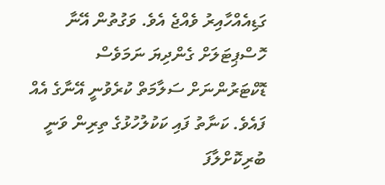ގަޑިއެއްހާއިރު ވެއްޖެ އެވެ. ވަގުތުން އޭނާ ހޮސްޕިޓަލަށް ގެންދިޔަ ނަމަވެސް ޑޮކްޓަރުންނަށް ސަލާމަތް ކުރެވުނީ އޭނާގެ އެއް ފައެވެ. ކަނާތު ފައި ކަކުލުހުޅުގެ ތިރިން ވަނީ ބުރިކޮށްލާފަ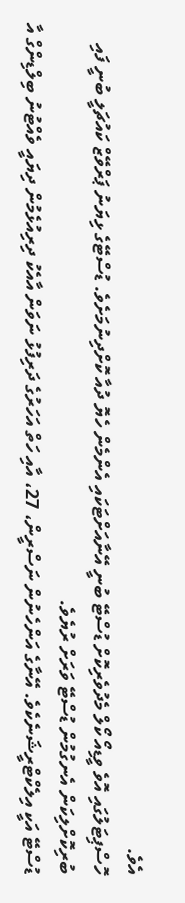އެވެ.
ހޮސްޕިޓަލުގައި އޮވެ ވީޑިއޯ ކޯލް މެދުވެރިކޮށް ޑުސްޓޭ ބުނީ އޭނާއަށްޓަކައި އެންމެން ހެޔޮ ދުއާ ކޮށްދިނުމަށެވެ. ޑުސްޓޭގެ ޅިޔަނު ޕަރްވޭޒް ކައުޗަލީ ބުނީ ފައި ބުރިކޮށްލިކަން އެނގުމުން ޑުސްޓޭ ވަރަށް ރުޔެވެ.
ޑުސްޓޭ އަކީ އިލެކްޓްރީޝަނެކެވެ. އޭނާގެ އަންހެނުން ނަސްރީން، 27، އާއި ހަތް އަހަރުގެ ދަރިފުޅު ނަވަން އާއެކު ދިރިއުޅެމުން ދިޔައީ ވެއްޓުނު ބިލްޑިންގް އާ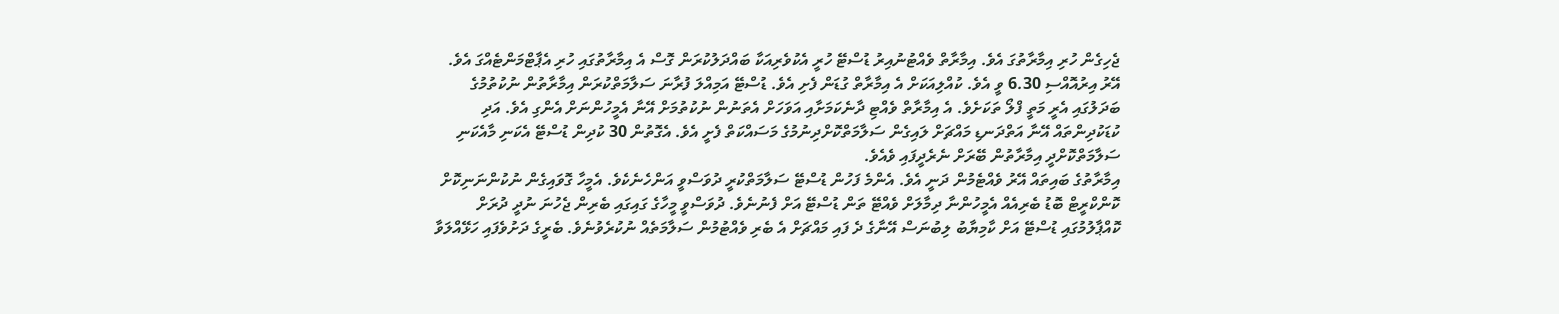ޖެހިގެން ހުރި އިމާރާތުގަ އެވެ. އިމާރާތް ވެއްޓުނުއިރު ޑުސްޓޭ ހުރީ އެކުވެރިއަކާ ބައްދަލުކުރަން ގޮސް އެ އިމާރާތުގައި ހުރި އެޕާޓްމަންޓެއްގަ އެވެ.
އޭރު އިރުއޮއްސި 6.30 ވީ އެވެ. ކުއްލިއަކަށް އެ އިމާރާތް ގުޑަން ފެށި އެވެ. ޑުސްޓޭ އަމިއްލަ ފުރާނަ ސަލާމަތްކުރަން އިމާރާތުން ނުކުތުމުގެ ބަދަލުގައި އެރީ މަތީ ފްލޯ ތަކަށެވެ. އެ އިމާރާތް ވެއްޓި ދާނެކަމަށާއި އަވަހަށް އެތަނުން ނުކުތުމަށް އޭނާ އެމީހުންނަށް އެންގި އެވެ. އަދި ކުޑަކުދިންތައް އޭނާ އަތްދަނޑި މައްޗަށް ލައިގެން ސަލާމަތްކޮށްދިނުމުގެ މަސައްކަތް ފެށީ އެވެ. އެގޮތުން 30 ކުދިން ޑުސްޓޭ އެކަނި މާއެކަނި ސަލާމަތްކޮށްދީ އިމާރާތުން ބޭރަށް ނެރެދީފައި ވެއެވެ.
އިމާރާތުގެ ބައިތައް އޭރު ވެއްޓެމުން ދަނީ އެވެ. އެންމެ ފަހުން ޑުސްޓޭ ސަލާމަތްކުރީ ދުވަސްވީ އަންހެނެކެވެ. އެމީހާ ގޮވައިގެން ނުކުންނަނިކޮށް ކޮންކްރީޓް ބޮޑު ބެރިއެއް އެމީހުންނާ ދިމާލަށް ވެއްޓޭ ތަން ޑުސްޓޭ އަށް ފެނުނެވެ. ދުވަސްވީ މީހާގެ ގައިގައި ބެރިން ޖެހުނަ ނުދީ ދުރަށް ކޮއްޕާލުމުގައި ޑުސްޓޭ އަށް ކާމިޔާބު ލިބުނަސް އޭނާގެ ދެ ފައި މައްޗަށް އެ ބެރި ވެއްޓުމުން ސަލާމަތެއް ނުކުރެވުނެވެ. ބެރީގެ ދަށުވެފައި ހަޅޭއްލަވާ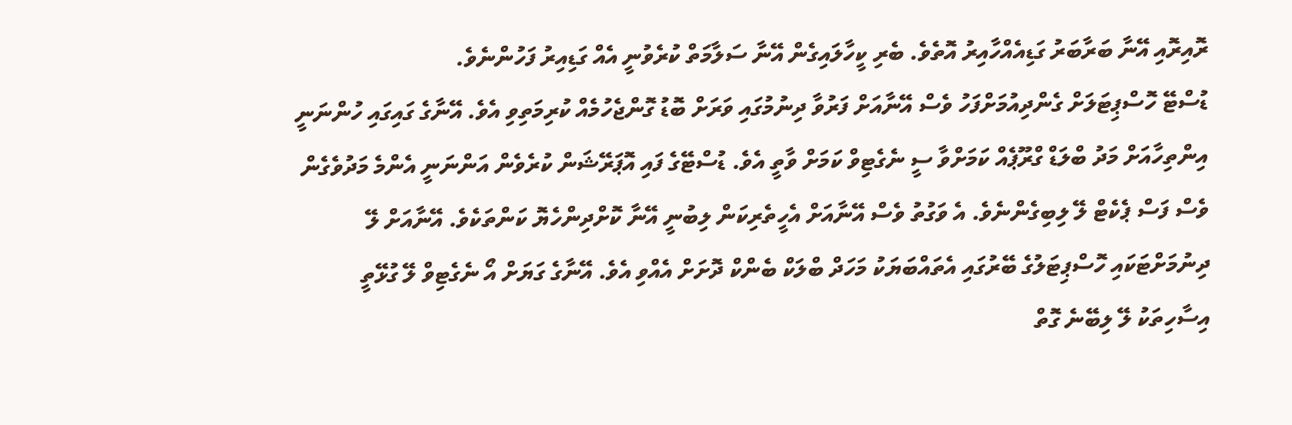ރޮއިރޮއި އޭނާ ބަރާބަރު ގަޑިއެއްހާއިރު އޮތެވެ. ބެރި ކީހާލައިގެން އޭނާ ސަލާމަތް ކުރެވުނީ އެއް ގަޑިއިރު ފަހުންނެވެ.
ޑުސްޓޭ ހޮސްޕިޓަލަށް ގެންދިއުމަށްފަހު ވެސް އޭނާއަށް ފަރުވާ ދިނުމުގައި ވަރަށް ބޮޑު ގޮންޖެހުމެއް ކުރިމަތިވި އެވެ. އޭނާގެ ގައިގައި ހުންނަނީ އިންތިހާއަށް މަދު ބްލަޑް ގްރޫޕެއް ކަމަށްވާ ސީ ނެގެޓިވް ކަމަށް ވާތީ އެވެ. ޑުސްޓޭގެ ފައި އޮޕަރޭޝަން ކުރެވެން އަންނަނީ އެންމެ މަދުވެގެން ވެސް ފަސް ޕެކެޓް ލޭ ލިބިގެންނެވެ. އެ ވަގުތު ވެސް އޭނާއަށް އެހީތެރިކަން ލިބުނީ އޭނާ ކޮށްދިންހެޔޮ ކަންތަކެވެ. އޭނާއަށް ލޭ ދިނުމަށްޓަކައި ހޮސްޕިޓަލުގެ ބޭރުގައި އެތައްބަޔަކު މަހަދް ބްލަކް ބެންކް ދޮށަށް އެއްވި އެވެ. އޭނާގެ ގަޔަށް އޯ ނެގެޓިވް ލޭ ގުޅޭތީ އިސާހިތަކު ލޭ ލިބޭނެ ގޮތް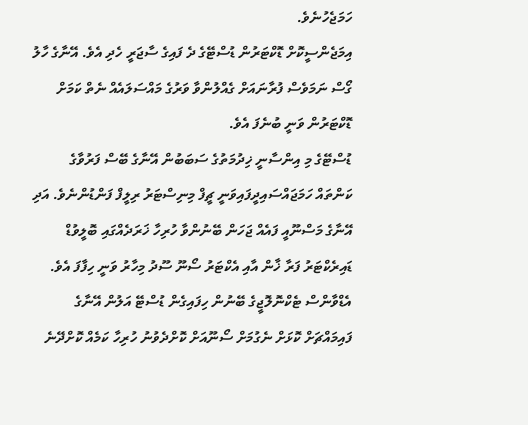ހަމަޖެހުނެވެ.
އިމަޖެންސީކޮށް ޑޮކްޓަރުން ޑުސްޓޭގެ ދެ ފައިގެ ސާޖަރީ ހެދި އެވެ. އޭނާގެ ހާލު ގޯސް ނަމަވެސް ފުރާނައަށް ގެއްލުންވާ ވަރުގެ މައްސަލައެއް ނެތް ކަމަށް ޑޮކްޓަރުން ވަނީ ބުނެފަ އެވެ.
ޑުސްޓޭގެ މި އިންސާނީ ޚިދުމަތުގެ ސަބަބުން އޭނާގެ ބޭސް ފަރުވާގެ ކަންތައް ހަމަޖައްސައިދީފައިވަނީ ޗީފް މިނިސްޓަރު ރިލީފް ފަންޑުންނެވެ. އަދި އޭނާގެ މަސްނޫއީ ފައެއް ޖަހަން ބޭނުންވާ ހުރިހާ ޚަރަދެއްގައި ބޮލީވުޑް ޑައިރެކްޓަރު ފަރާ ޚާން އާއި އެކްޓަރު ސޯނޫ ސޫދު މިހާރު ވަނީ ހިފާފަ އެވެ.
އެޑްވާންސް ޓެކްނޮލޮޖީގެ ބޭނުން ހިފައިގެން ޑުސްޓޭ އަލުން އޭނާގެ ފައިމައްޗަށް ކޮޅަށް ނެގުމަށް ސޯނޫއަށް ކޮށްދެވުނު ހުރިހާ ކަމެއް ކޮށްދޭނެ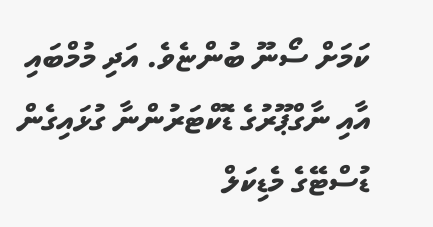ކަމަށް ސޯނޫ ބުންޏެވެ. އަދި މުމްބައި އާއި ނާގްޕޫރުގެ ޑޮކްޓަރުންނާ ގުޅައިގެން ޑުސްޓޭގެ މެޑިކަލް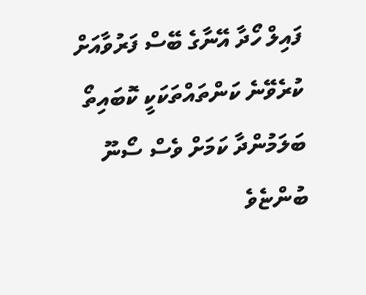ފައިލް ހޯދާ އޭނާގެ ބޭސް ފަރުވާއަށް ކުރެވޭނެ ކަންތައްތަކަކީ ކޮބައިތޯ ބަލަމުންދާ ކަމަށް ވެސް ސޯނޫ ބުންޏެވެ